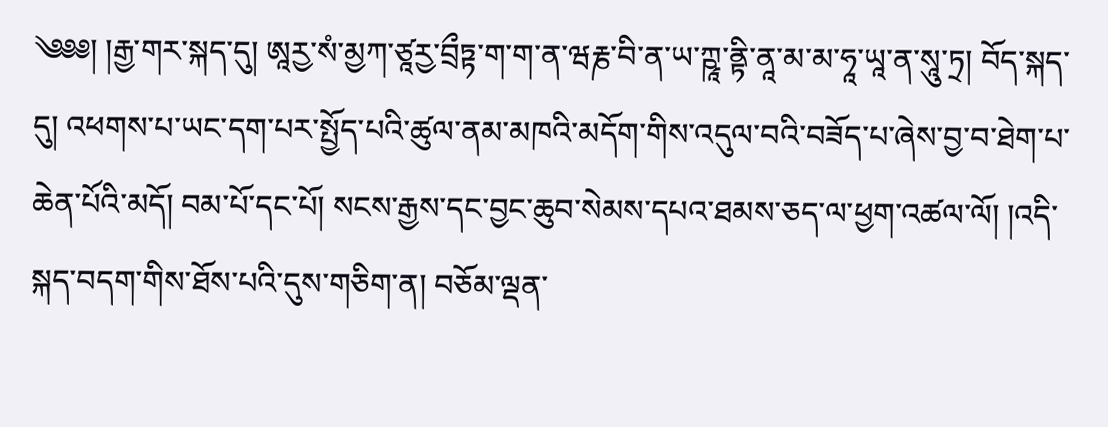༄༅༅། །རྒྱ་གར་སྐད་དུ། ཨཱརྱ་སཾ་མྱཀ་ཙཱརྱ་བྲྀཏྟ་ག་ག་ན་ཝརྞ་བི་ན་ཡ་ཀྵཱ་ནྟི་ནཱ་མ་མ་ཧཱ་ཡཱ་ན་སཱུ་ཏྲ། བོད་སྐད་དུ། འཕགས་པ་ཡང་དག་པར་སྤྱོད་པའི་ཚུལ་ནམ་མཁའི་མདོག་གིས་འདུལ་བའི་བཟོད་པ་ཞེས་བྱ་བ་ཐེག་པ་ཆེན་པོའི་མདོ། བམ་པོ་དང་པོ། སངས་རྒྱས་དང་བྱང་ཆུབ་སེམས་དཔའ་ཐམས་ཅད་ལ་ཕྱག་འཚལ་ལོ། །འདི་སྐད་བདག་གིས་ཐོས་པའི་དུས་གཅིག་ན། བཅོམ་ལྡན་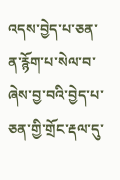འདས་བྱེད་པ་ཅན་ན་རྙོག་པ་སེལ་བ་ཞེས་བྱ་བའི་བྱེད་པ་ཅན་གྱི་གྲོང་རྡལ་དུ་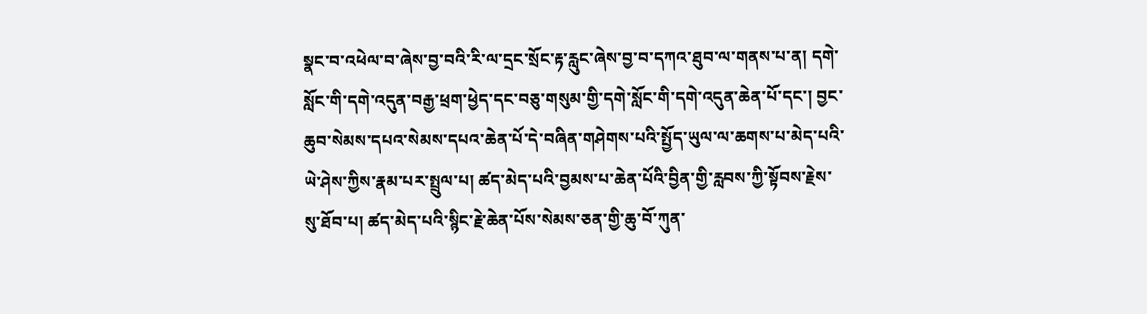སྣང་བ་འཕེལ་བ་ཞེས་བྱ་བའི་རི་ལ་དྲང་སྲོང་རྟ་རླུང་ཞེས་བྱ་བ་དཀའ་ཐུབ་ལ་གནས་པ་ན། དགེ་སློང་གི་དགེ་འདུན་བརྒྱ་ཕྲག་ཕྱེད་དང་བཅུ་གསུམ་གྱི་དགེ་སློང་གི་དགེ་འདུན་ཆེན་པོ་དང་། བྱང་ཆུབ་སེམས་དཔའ་སེམས་དཔའ་ཆེན་པོ་དེ་བཞིན་གཤེགས་པའི་སྤྱོད་ཡུལ་ལ་ཆགས་པ་མེད་པའི་ཡེ་ཤེས་ཀྱིས་རྣམ་པར་སྤྲུལ་པ། ཚད་མེད་པའི་བྱམས་པ་ཆེན་པོའི་བྱིན་གྱི་རླབས་ཀྱི་སྟོབས་རྗེས་སུ་ཐོབ་པ། ཚད་མེད་པའི་སྙིང་རྗེ་ཆེན་པོས་སེམས་ཅན་གྱི་ཆུ་བོ་ཀུན་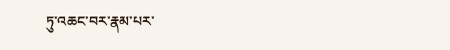ཏུ་འཆང་བར་རྣམ་པར་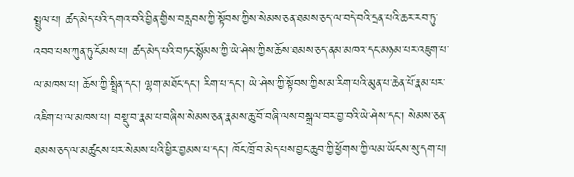སྤྲུལ་པ། ཚད་མེད་པའི་དགའ་བའི་བྱིན་གྱིས་བརླབས་ཀྱི་སྟོབས་ཀྱིས་སེམས་ཅན་ཐམས་ཅད་ལ་བདེ་བའི་དྲན་པའི་ཆར་རབ་ཏུ་འབབ་པས་ཀུན་ཏུ་ངོམས་པ། ཚད་མེད་པའི་བཏང་སྙོམས་ཀྱི་ཡེ་ཤེས་ཀྱིས་ཆོས་ཐམས་ཅད་ནམ་མཁའ་དང་མཉམ་པར་འཇུག་པ་ལ་མཁས་པ། ཆོས་ཀྱི་སྤྲིན་དང་། ལྷག་མཐོང་དང་། རིག་པ་དང་། ཡེ་ཤེས་ཀྱི་སྟོབས་ཀྱིས་མ་རིག་པའི་མུན་པ་ཆེན་པོ་རྣམ་པར་འཇིག་པ་ལ་མཁས་པ། བསྡུ་བ་རྣམ་པ་བཞིས་སེམས་ཅན་རྣམས་ཆུ་བོ་བཞི་ལས་བསྒྲལ་བར་བྱ་བའི་ཡེ་ཤེས་དང་། སེམས་ཅན་ཐམས་ཅད་ལ་མཚུངས་པར་སེམས་པའི་ཕྱིར་བྱམས་པ་དང་། ཁོང་ཁྲོ་བ་མེད་པས་བྱང་ཆུབ་ཀྱི་ཕྱོགས་ཀྱི་ལམ་ཡོངས་སུ་དག་པ།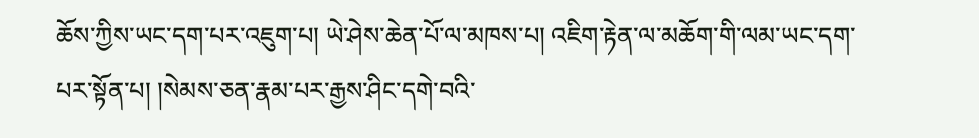ཆོས་ཀྱིས་ཡང་དག་པར་འཇུག་པ། ཡེ་ཤེས་ཆེན་པོ་ལ་མཁས་པ། འཇིག་རྟེན་ལ་མཆོག་གི་ལམ་ཡང་དག་པར་སྟོན་པ། །སེམས་ཅན་རྣམ་པར་རྒྱས་ཤིང་དགེ་བའི་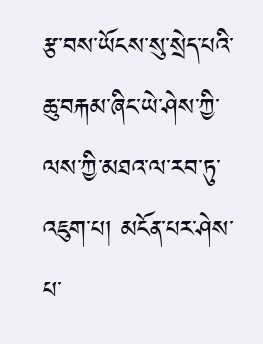རྩ་བས་ཡོངས་སུ་སྲེད་པའི་ཆུ་བརྐམ་ཞིང་ཡེ་ཤེས་ཀྱི་ལས་ཀྱི་མཐའ་ལ་རབ་ཏུ་འཇུག་པ། མངོན་པར་ཤེས་པ་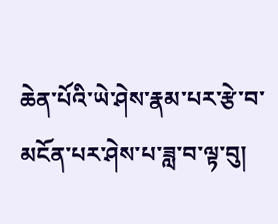ཆེན་པོའི་ཡེ་ཤེས་རྣམ་པར་རྩེ་བ་མངོན་པར་ཤེས་པ་ཟླ་བ་ལྟ་བུ།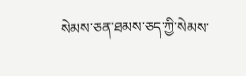སེམས་ཅན་ཐམས་ཅད་ཀྱི་སེམས་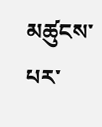མཚུངས་པར་